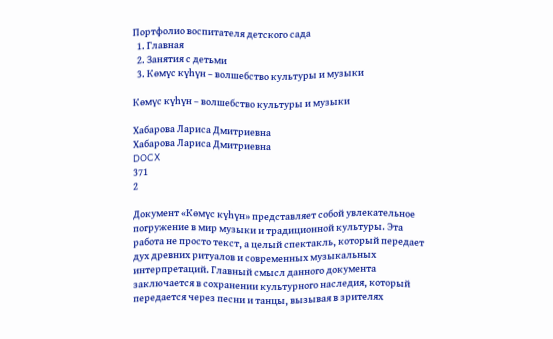Портфолио воспитателя детского сада
  1. Главная
  2. Занятия с детьми
  3. Көмүс күһүн – волшебство культуры и музыки

Көмүс күһүн – волшебство культуры и музыки

Хабарова Лариса Дмитриевна
Хабарова Лариса Дмитриевна
DOCX
371
2

Документ «Көмүс күһүн» представляет собой увлекательное погружение в мир музыки и традиционной культуры. Эта работа не просто текст, а целый спектакль, который передает дух древних ритуалов и современных музыкальных интерпретаций. Главный смысл данного документа заключается в сохранении культурного наследия, который передается через песни и танцы, вызывая в зрителях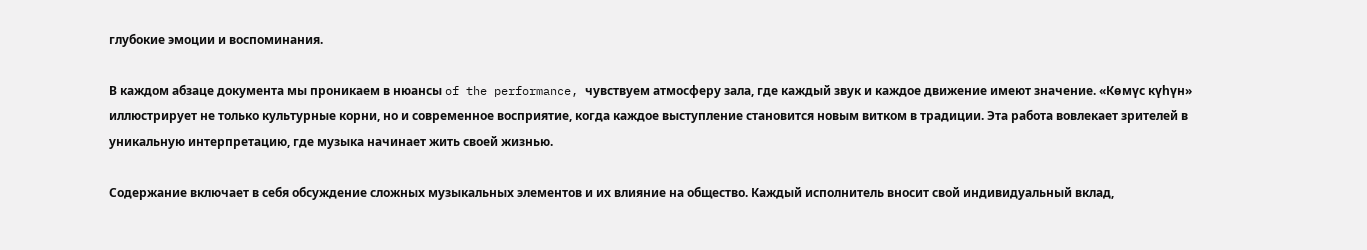глубокие эмоции и воспоминания.

В каждом абзаце документа мы проникаем в нюансы of the performance, чувствуем атмосферу зала, где каждый звук и каждое движение имеют значение. «Көмүс күһүн» иллюстрирует не только культурные корни, но и современное восприятие, когда каждое выступление становится новым витком в традиции. Эта работа вовлекает зрителей в уникальную интерпретацию, где музыка начинает жить своей жизнью.

Содержание включает в себя обсуждение сложных музыкальных элементов и их влияние на общество. Каждый исполнитель вносит свой индивидуальный вклад,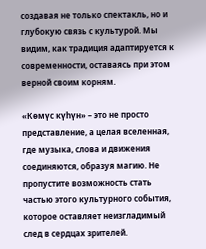создавая не только спектакль, но и глубокую связь с культурой. Мы видим, как традиция адаптируется к современности, оставаясь при этом верной своим корням.

«Көмүс күһүн» – это не просто представление, а целая вселенная, где музыка, слова и движения соединяются, образуя магию. Не пропустите возможность стать частью этого культурного события, которое оставляет неизгладимый след в сердцах зрителей.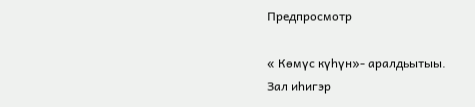Предпросмотр

« Көмүс күһүн»- аралдьытыы.
Зал иһигэр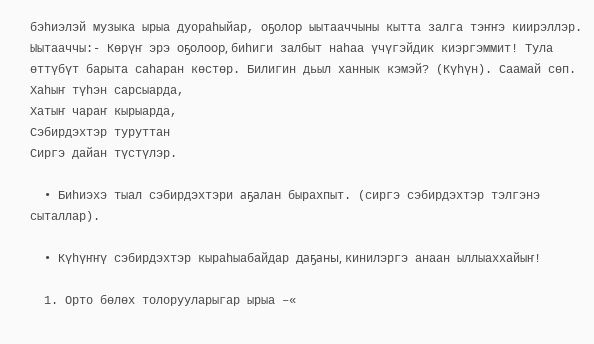бэһиэлэй музыка ырыа дуораһыйар, оҕолор ыытааччыны кытта залга тэҥҥэ киирэллэр.
Ыытааччы:- Көрүҥ эрэ оҕолоор, биһиги залбыт наһаа үчүгэйдик киэргэммит! Тула өттүбүт барыта саһаран көстөр. Билигин дьыл ханнык кэмэй? (Күһүн). Саамай сөп.
Хаһыҥ түһэн сарсыарда,
Хатыҥ чараҥ кырыарда,
Сэбирдэхтэр туруттан
Сиргэ дайан түстүлэр.

  • Биһиэхэ тыал сэбирдэхтэри аҕалан бырахпыт. (сиргэ сэбирдэхтэр тэлгэнэ сыталлар).

  • Күһүҥҥү сэбирдэхтэр кыраһыабайдар даҕаны, кинилэргэ анаан ыллыаххайыҥ!

  1. Орто бөлөх толорууларыгар ырыа –«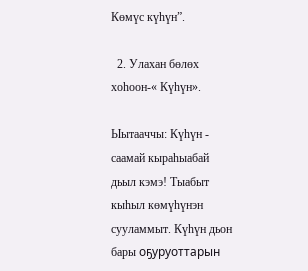Көмүс күһүн”.

  2. Улахан бөлөх хоһоон-« Күһүн».

Ыытааччы: Күһүн - саамай кыраһыабай дьыл кэмэ! Тыабыт кыһыл көмүһүнэн сууламмыт. Күһүн дьон бары оҕуруоттарын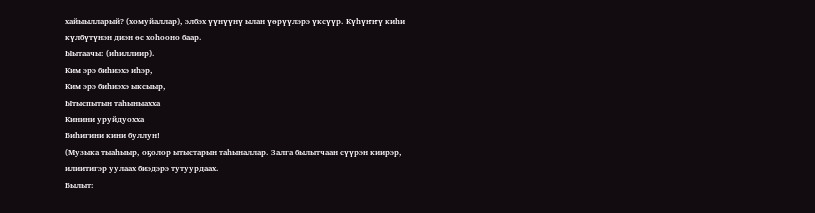хайыылларый? (хомуйаллар), элбэх үүнүүнү ылан үөрүүлэрэ үксүүр. Күһүҥҥү киһи күлбүтүнэн диэн өс хоһооно баар.
Ыытаачы: (иһиллиир).
Ким эрэ биһиэхэ иһэр,
Ким эрэ биһиэхэ ыксыыр,
Ытыспытын таһыныахха
Кинини уруйдуохха
Биһигини кини буллун!
(Музыка тыаһыыр, оҕолор ытыстарын таһыналлар. Залга былытчаан сүүрэн киирэр, илиитигэр уулаах биэдэрэ тутуурдаах.
Былыт: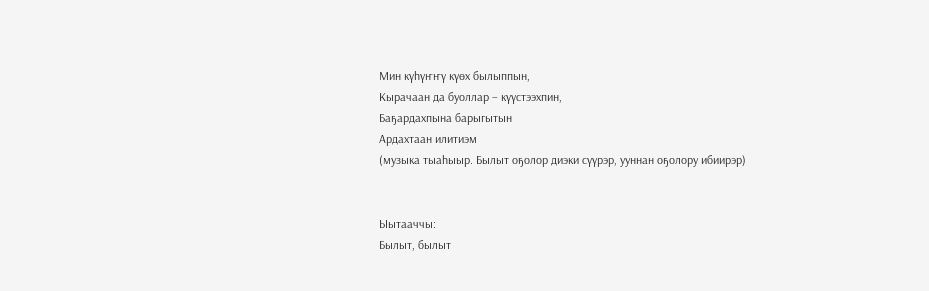Мин күһүҥҥү күөх былыппын,
Кырачаан да буоллар – күүстээхпин,
Баҕардахпына барыгытын
Ардахтаан илитиэм
(музыка тыаһыыр. Былыт оҕолор диэки сүүрэр, ууннан оҕолору ибиирэр)


Ыытааччы:
Былыт, былыт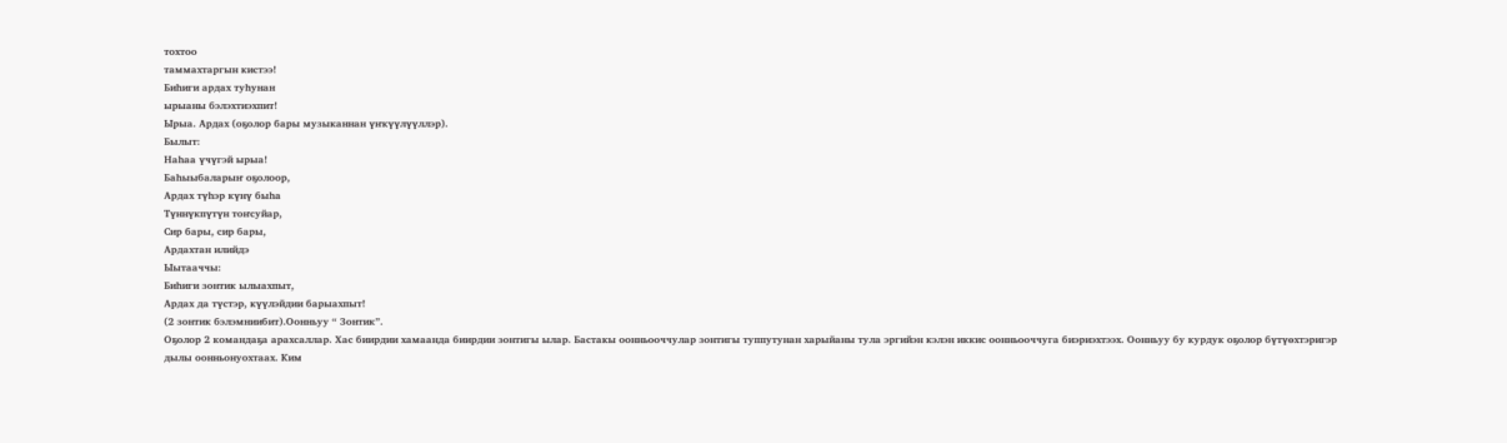тохтоо
таммахтаргын кистээ!
Биһиги ардах туһунан
ырыаны бэлэхтиэхпит!
Ырыа. Ардах (оҕолор бары музыканнан үҥкүүлүүллэр).
Былыт:
Наһаа үчүгэй ырыа!
Баһыыбаларыҥ оҕолоор,
Ардах түһэр күнү быһа
Түннүкпүтүн тоҥсуйар,
Сир бары, сир бары,
Ардахтан илийдэ
Ыытааччы:
Биһиги зонтик ылыахпыт,
Ардах да түстэр, күүлэйдии барыахпыт!
(2 зонтик бэлэмниибит).Оонньуу “ Зонтик”.
Оҕолор 2 командаҕа арахсаллар. Хас биирдии хамаанда биирдии зонтигы ылар. Бастакы оонньооччулар зонтигы туппутунан харыйаны тула эргийэн кэлэн иккис оонньооччуга биэриэхтээх. Оонньуу бу курдук оҕолор бүтүөхтэригэр дылы оонньонуохтаах. Ким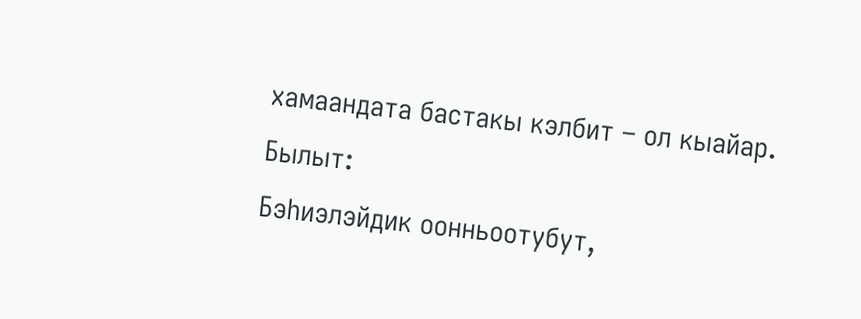хамаандата бастакы кэлбит – ол кыайар.
Былыт:
Бэһиэлэйдик оонньоотубут,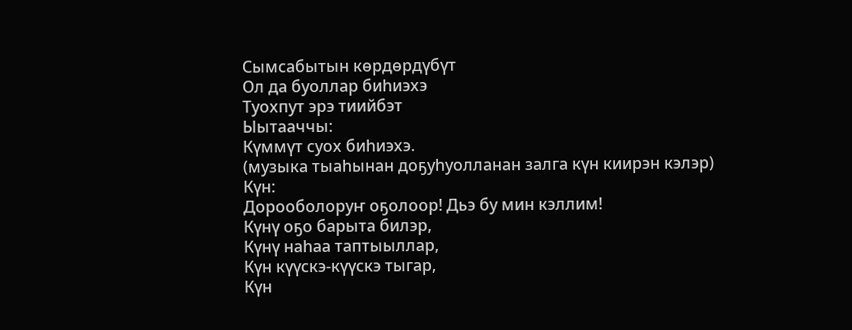Сымсабытын көрдөрдүбүт
Ол да буоллар биһиэхэ
Туохпут эрэ тиийбэт
Ыытааччы:
Күммүт суох биһиэхэ.
(музыка тыаһынан доҕуһуолланан залга күн киирэн кэлэр)
Күн:
Дорооболоруҥ оҕолоор! Дьэ бу мин кэллим!
Күнү оҕо барыта билэр,
Күнү наһаа таптыыллар,
Күн күүскэ-күүскэ тыгар,
Күн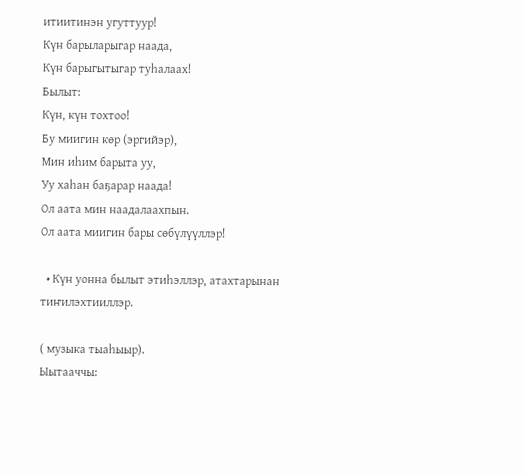итиитинэн угуттуур!
Күн барыларыгар наада,
Күн барыгытыгар туһалаах!
Былыт:
Күн, күн тохтоо!
Бу миигин көр (эргийэр),
Мин иһим барыта уу,
Уу хаһан баҕарар наада!
Ол аата мин наадалаахпын.
Ол аата миигин бары сөбүлүүллэр!

  • Күн уонна былыт этиһэллэр, атахтарынан тиҥилэхтииллэр.

( музыка тыаһыыр).
Ыытааччы: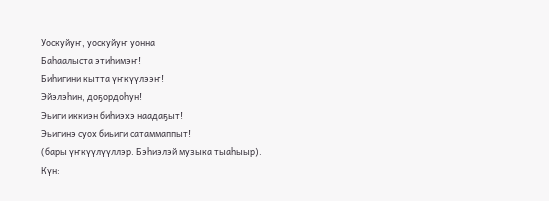Уоскуйуҥ, уоскуйуҥ уонна
Баһаалыста этиһимэҥ!
Биһигини кытта үҥкүүлээҥ!
Эйэлэһин, доҕордоһун!
Эьиги иккиэн биһиэхэ наадаҕыт!
Эьигинэ суох биьиги сатаммаппыт!
(бары үҥкүүлүүллэр. Бэһиэлэй музыка тыаһыыр).
Күн: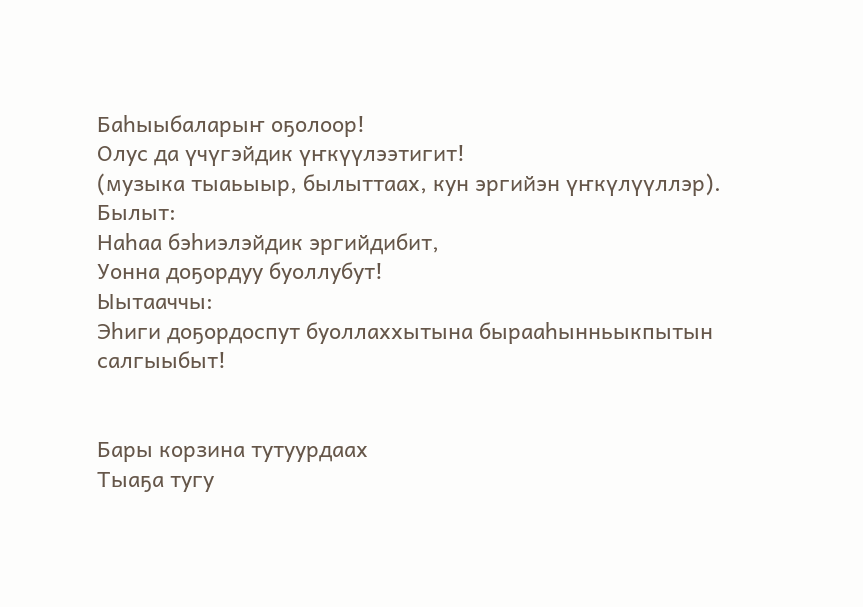Баһыыбаларыҥ оҕолоор!
Олус да үчүгэйдик үҥкүүлээтигит!
(музыка тыаьыыр, былыттаах, кун эргийэн үҥкүлүүллэр).
Былыт:
Наһаа бэһиэлэйдик эргийдибит,
Уонна доҕордуу буоллубут!
Ыытааччы:
Эһиги доҕордоспут буоллаххытына бырааһынньыкпытын салгыыбыт!


Бары корзина тутуурдаах
Тыаҕа тугу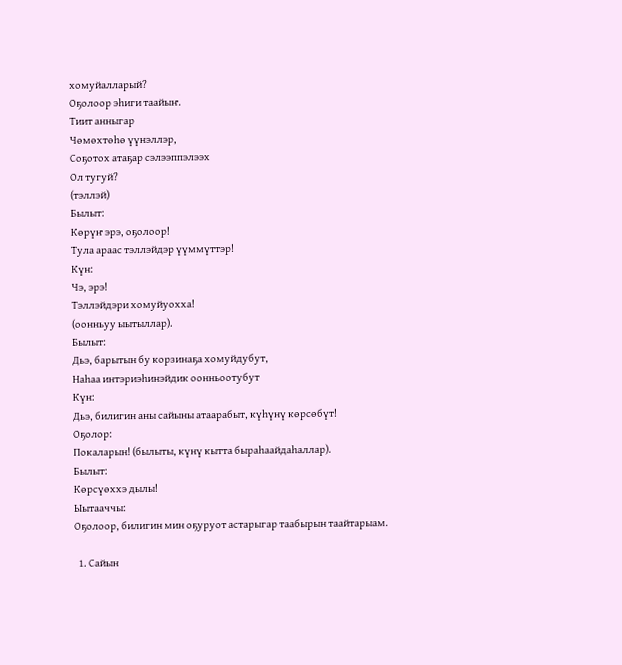хомуйалларый?
Оҕолоор эһиги таайыҥ.
Тиит анныгар
Чөмөхтөһө үүнэллэр,
Соҕотох атаҕар сэлээппэлээх
Ол тугуй?
(тэллэй)
Былыт:
Көрүҥ эрэ, оҕолоор!
Тула араас тэллэйдэр үүммүттэр!
Күн:
Чэ, эрэ!
Тэллэйдэри хомуйуохха!
(оонньуу ыытыллар).
Былыт:
Дьэ, барытын бу корзинаҕа хомуйдубут,
Наһаа интэриэһинэйдик оонньоотубут
Күн:
Дьэ, билигин аны сайыны атаарабыт, күһүнү көрсөбүт!
Оҕолор:
Покаларын! (былыты, күнү кытта быраһаайдаһаллар).
Былыт:
Көрсүөххэ дылы!
Ыытааччы:
Оҕолоор, билигин мин оҕуруот астарыгар таабырын таайтарыам.

  1. Сайын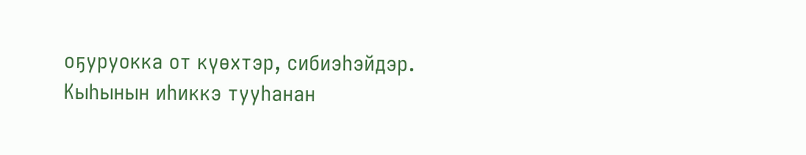оҕуруокка от күөхтэр, сибиэһэйдэр. Кыһынын иһиккэ тууһанан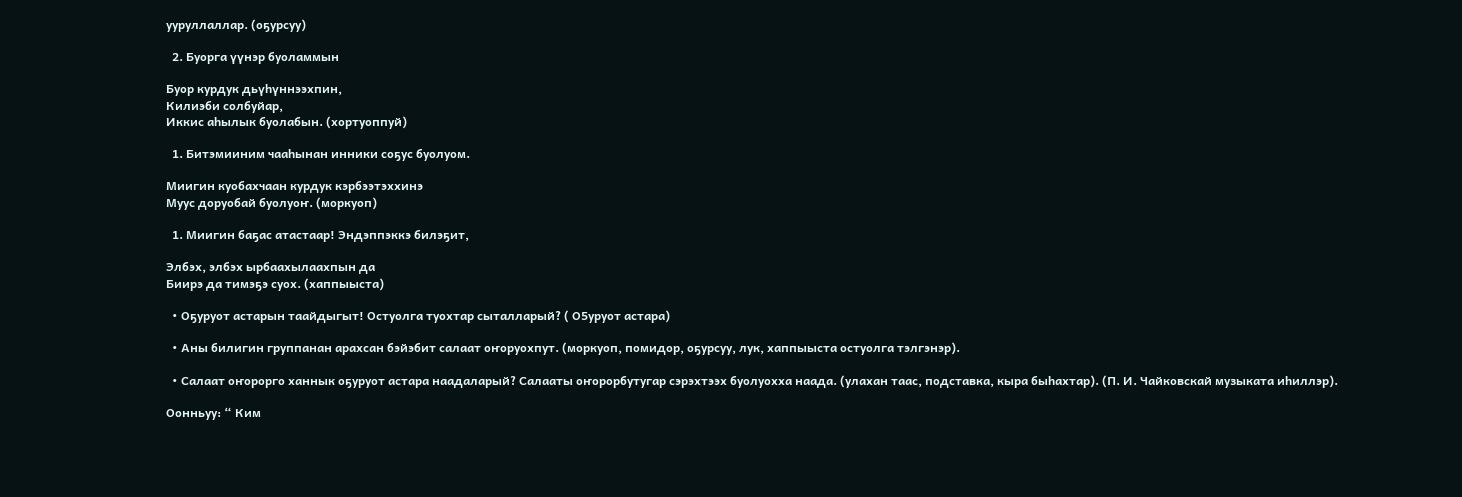ууруллаллар. (оҕурсуу)

  2. Буорга үүнэр буоламмын

Буор курдук дьүһүннээхпин,
Килиэби солбуйар,
Иккис аһылык буолабын. (хортуоппуй)

  1. Битэмииним чааһынан инники соҕус буолуом.

Миигин куобахчаан курдук кэрбээтэххинэ
Муус доруобай буолуоҥ. (моркуоп)

  1. Миигин баҕас атастаар! Эндэппэккэ билэҕит,

Элбэх, элбэх ырбаахылаахпын да
Биирэ да тимэҕэ суох. (хаппыыста)

  • Оҕуруот астарын таайдыгыт! Остуолга туохтар сыталларый? ( О5уруот астара)

  • Аны билигин группанан арахсан бэйэбит салаат оҥоруохпут. (моркуоп, помидор, оҕурсуу, лук, хаппыыста остуолга тэлгэнэр).

  • Салаат оҥорорго ханнык оҕуруот астара наадаларый? Салааты оҥорорбутугар сэрэхтээх буолуохха наада. (улахан таас, подставка, кыра быһахтар). (П. И. Чайковскай музыката иһиллэр).

Оонньуу: “ Ким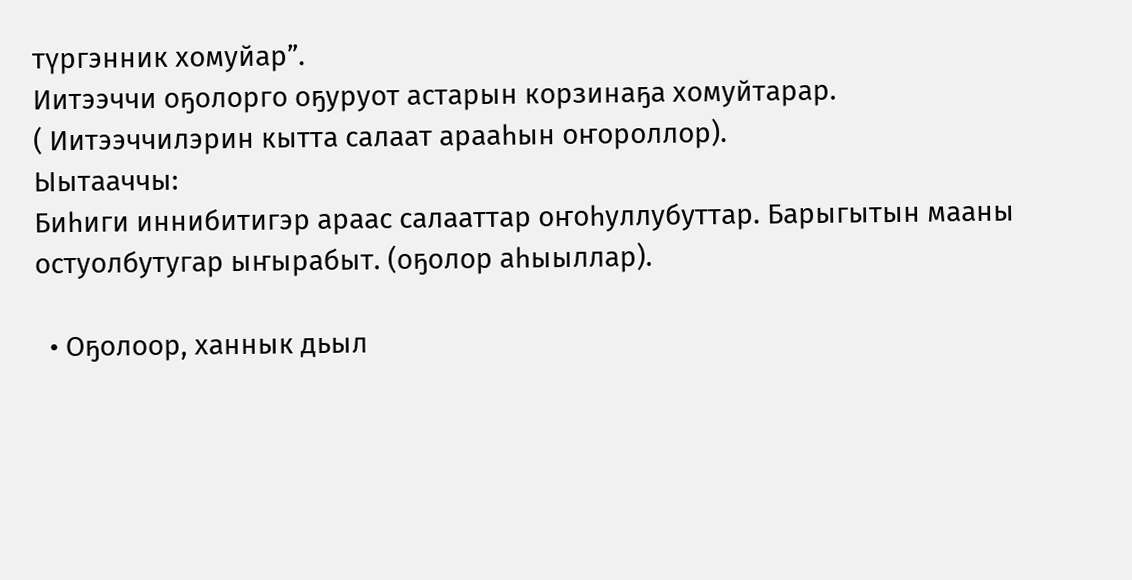түргэнник хомуйар”.
Иитээччи оҕолорго оҕуруот астарын корзинаҕа хомуйтарар.
( Иитээччилэрин кытта салаат арааһын оҥороллор).
Ыытааччы:
Биһиги иннибитигэр араас салааттар оҥоһуллубуттар. Барыгытын мааны остуолбутугар ыҥырабыт. (оҕолор аһыыллар).

  • Оҕолоор, ханнык дьыл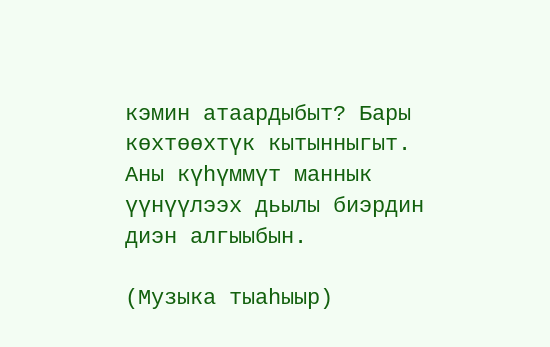кэмин атаардыбыт? Бары көхтөөхтүк кытынныгыт. Аны күһүммүт маннык үүнүүлээх дьылы биэрдин диэн алгыыбын.

(Музыка тыаһыыр)